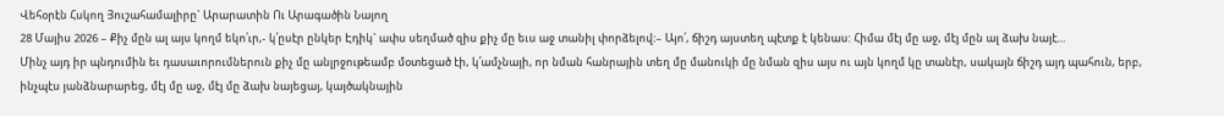Վեհօրէն Հսկող Յուշահամալիրը` Արարատին Ու Արագածին Նայող
28 Մայիս 2026 – Քիչ մըն ալ այս կողմ եկո՛ւր,- կ՛ըսէր ընկեր Էդիկ` ափս սեղմած զիս քիչ մը եւս աջ տանիլ փորձելով:– Այո՛, ճիշդ այստեղ պէտք է կենաս: Հիմա մէյ մը աջ, մէյ մըն ալ ձախ նայէ…
Մինչ այդ իր պնդումին եւ դասաւորումներուն քիչ մը անլրջութեամբ մօտեցած էի, կ՛ամչնայի, որ նման հանրային տեղ մը մանուկի մը նման զիս այս ու այն կողմ կը տանէր, սակայն ճիշդ այդ պահուն, երբ, ինչպէս յանձնարարեց, մէյ մը աջ, մէյ մը ձախ նայեցայ, կայծակնային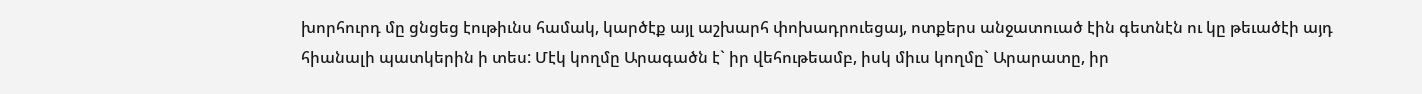խորհուրդ մը ցնցեց էութիւնս համակ, կարծէք այլ աշխարհ փոխադրուեցայ, ոտքերս անջատուած էին գետնէն ու կը թեւածէի այդ հիանալի պատկերին ի տես: Մէկ կողմը Արագածն է` իր վեհութեամբ, իսկ միւս կողմը` Արարատը, իր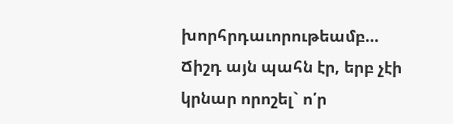խորհրդաւորութեամբ… Ճիշդ այն պահն էր, երբ չէի կրնար որոշել` ո՛ր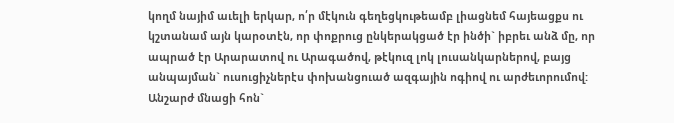կողմ նայիմ աւելի երկար, ո՛ր մէկուն գեղեցկութեամբ լիացնեմ հայեացքս ու կշտանամ այն կարօտէն, որ փոքրուց ընկերակցած էր ինծի` իբրեւ անձ մը, որ ապրած էր Արարատով ու Արագածով, թէկուզ լոկ լուսանկարներով, բայց անպայման` ուսուցիչներէս փոխանցուած ազգային ոգիով ու արժեւորումով:
Անշարժ մնացի հոն`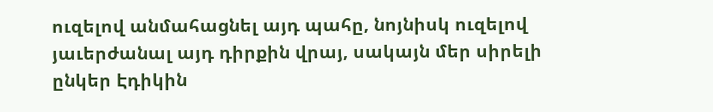ուզելով անմահացնել այդ պահը, նոյնիսկ ուզելով յաւերժանալ այդ դիրքին վրայ, սակայն մեր սիրելի ընկեր Էդիկին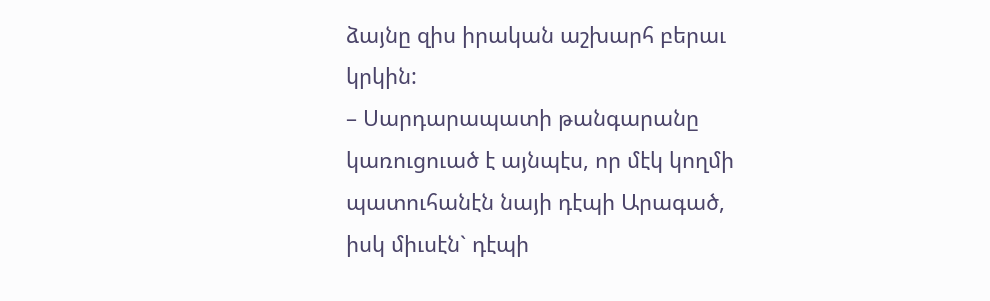ձայնը զիս իրական աշխարհ բերաւ կրկին:
– Սարդարապատի թանգարանը կառուցուած է այնպէս, որ մէկ կողմի պատուհանէն նայի դէպի Արագած, իսկ միւսէն` դէպի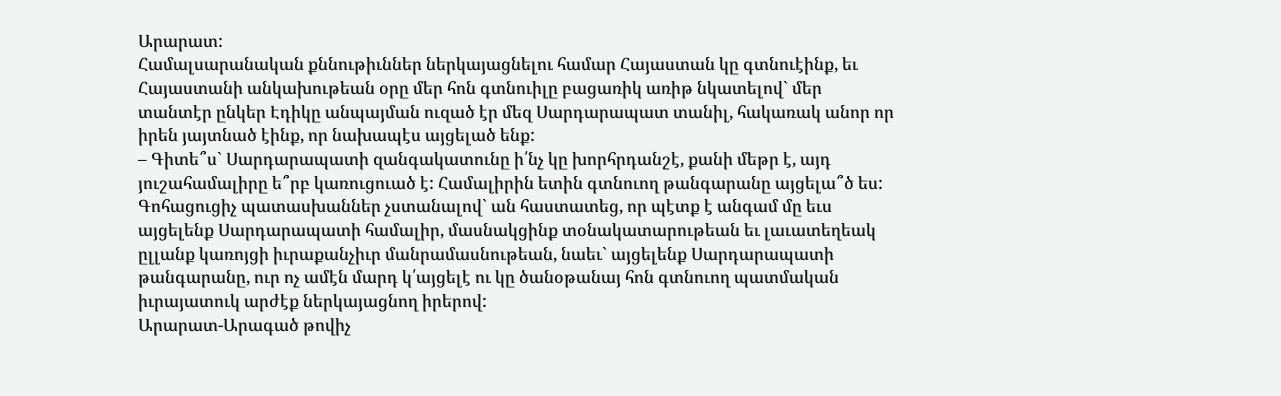Արարատ:
Համալսարանական քննութիւններ ներկայացնելու համար Հայաստան կը գտնուէինք, եւ Հայաստանի անկախութեան օրը մեր հոն գտնուիլը բացառիկ առիթ նկատելով` մեր տանտէր ընկեր Էդիկը անպայման ուզած էր մեզ Սարդարապատ տանիլ, հակառակ անոր որ իրեն յայտնած էինք, որ նախապէս այցելած ենք:
– Գիտե՞ս` Սարդարապատի զանգակատունը ի՛նչ կը խորհրդանշէ, քանի մեթր է, այդ յուշահամալիրը ե՞րբ կառուցուած է: Համալիրին ետին գտնուող թանգարանը այցելա՞ծ ես:
Գոհացուցիչ պատասխաններ չստանալով` ան հաստատեց, որ պէտք է անգամ մը եւս այցելենք Սարդարապատի համալիր, մասնակցինք տօնակատարութեան եւ լաւատեղեակ ըլլանք կառոյցի իւրաքանչիւր մանրամասնութեան, նաեւ` այցելենք Սարդարապատի թանգարանը, ուր ոչ ամէն մարդ կ՛այցելէ ու կը ծանօթանայ հոն գտնուող պատմական իւրայատուկ արժէք ներկայացնող իրերով:
Արարատ-Արագած թովիչ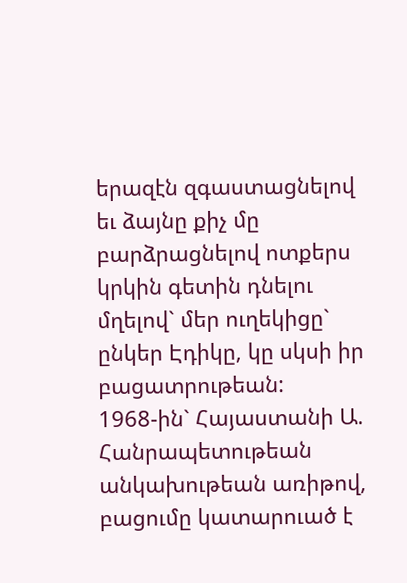երազէն զգաստացնելով եւ ձայնը քիչ մը բարձրացնելով ոտքերս կրկին գետին դնելու մղելով` մեր ուղեկիցը` ընկեր Էդիկը, կը սկսի իր բացատրութեան:
1968-ին` Հայաստանի Ա. Հանրապետութեան անկախութեան առիթով, բացումը կատարուած է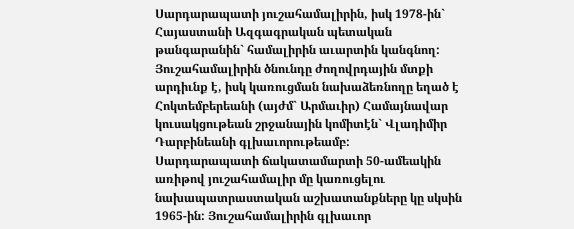Սարդարապատի յուշահամալիրին, իսկ 1978-ին` Հայաստանի Ազգագրական պետական թանգարանին` համալիրին աւարտին կանգնող:
Յուշահամալիրին ծնունդը ժողովրդային մտքի արդիւնք է, իսկ կառուցման նախաձեռնողը եղած է Հոկտեմբերեանի (այժմ` Արմաւիր) Համայնավար կուսակցութեան շրջանային կոմիտէն` Վլադիմիր Դարբինեանի գլխաւորութեամբ:
Սարդարապատի ճակատամարտի 50-ամեակին առիթով յուշահամալիր մը կառուցելու նախապատրաստական աշխատանքները կը սկսին 1965-ին: Յուշահամալիրին գլխաւոր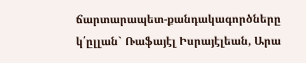ճարտարապետ-քանդակագործները կ՛ըլլան` Ռաֆայէլ Իսրայէլեան, Արա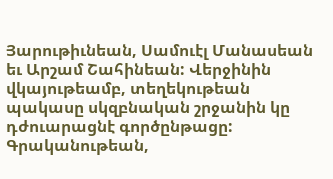Յարութիւնեան, Սամուէլ Մանասեան եւ Արշամ Շահինեան: Վերջինին վկայութեամբ, տեղեկութեան պակասը սկզբնական շրջանին կը դժուարացնէ գործընթացը: Գրականութեան,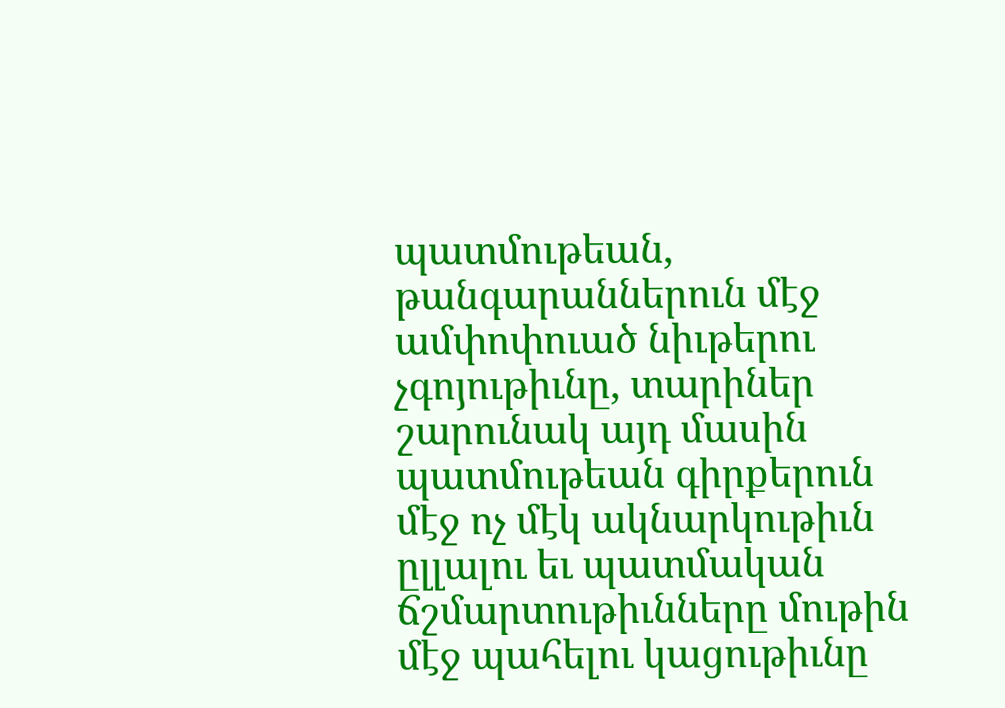պատմութեան, թանգարաններուն մէջ ամփոփուած նիւթերու չգոյութիւնը, տարիներ շարունակ այդ մասին պատմութեան գիրքերուն մէջ ոչ մէկ ակնարկութիւն ըլլալու եւ պատմական ճշմարտութիւնները մութին մէջ պահելու կացութիւնը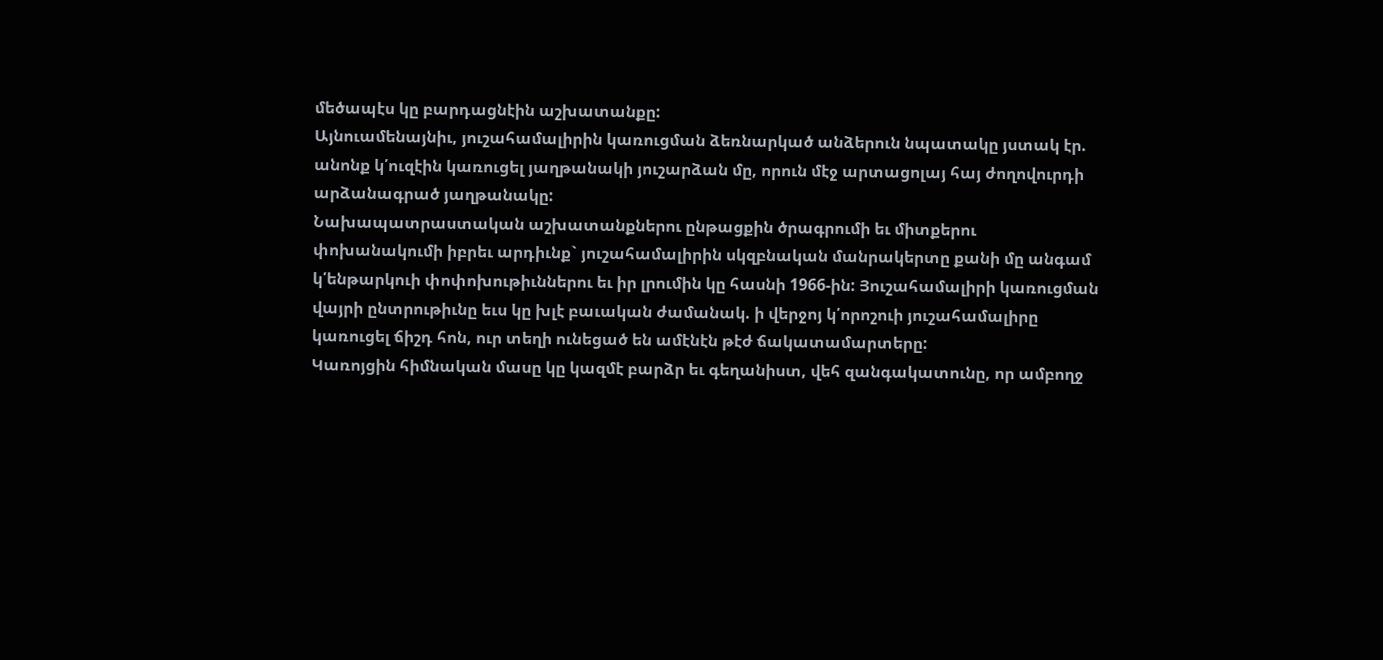մեծապէս կը բարդացնէին աշխատանքը:
Այնուամենայնիւ, յուշահամալիրին կառուցման ձեռնարկած անձերուն նպատակը յստակ էր. անոնք կ՛ուզէին կառուցել յաղթանակի յուշարձան մը, որուն մէջ արտացոլայ հայ ժողովուրդի արձանագրած յաղթանակը:
Նախապատրաստական աշխատանքներու ընթացքին ծրագրումի եւ միտքերու փոխանակումի իբրեւ արդիւնք` յուշահամալիրին սկզբնական մանրակերտը քանի մը անգամ կ՛ենթարկուի փոփոխութիւններու եւ իր լրումին կը հասնի 1966-ին: Յուշահամալիրի կառուցման վայրի ընտրութիւնը եւս կը խլէ բաւական ժամանակ. ի վերջոյ կ՛որոշուի յուշահամալիրը կառուցել ճիշդ հոն, ուր տեղի ունեցած են ամէնէն թէժ ճակատամարտերը:
Կառոյցին հիմնական մասը կը կազմէ բարձր եւ գեղանիստ, վեհ զանգակատունը, որ ամբողջ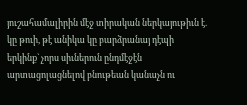յուշահամալիրին մէջ տիրական ներկայութիւն է. կը թուի, թէ անիկա կը բարձրանայ դէպի երկինք` չորս սիւներուն ընդմէջէն արտացոլացնելով բնութեան կանաչն ու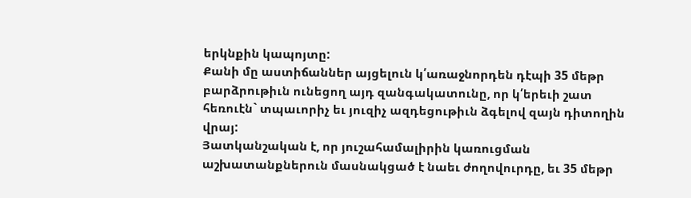երկնքին կապոյտը:
Քանի մը աստիճաններ այցելուն կ՛առաջնորդեն դէպի 35 մեթր բարձրութիւն ունեցող այդ զանգակատունը, որ կ՛երեւի շատ հեռուէն` տպաւորիչ եւ յուզիչ ազդեցութիւն ձգելով զայն դիտողին վրայ:
Յատկանշական է, որ յուշահամալիրին կառուցման աշխատանքներուն մասնակցած է նաեւ ժողովուրդը, եւ 35 մեթր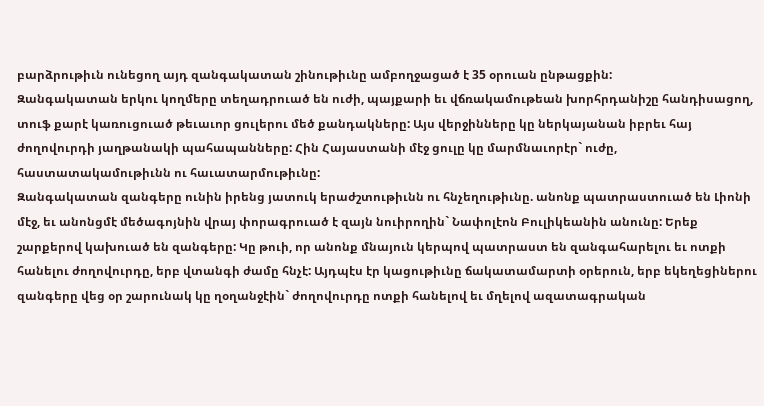բարձրութիւն ունեցող այդ զանգակատան շինութիւնը ամբողջացած է 35 օրուան ընթացքին:
Զանգակատան երկու կողմերը տեղադրուած են ուժի, պայքարի եւ վճռակամութեան խորհրդանիշը հանդիսացող, տուֆ քարէ կառուցուած թեւաւոր ցուլերու մեծ քանդակները: Այս վերջինները կը ներկայանան իբրեւ հայ ժողովուրդի յաղթանակի պահապանները: Հին Հայաստանի մէջ ցուլը կը մարմնաւորէր` ուժը, հաստատակամութիւնն ու հաւատարմութիւնը:
Զանգակատան զանգերը ունին իրենց յատուկ երաժշտութիւնն ու հնչեղութիւնը. անոնք պատրաստուած են Լիոնի մէջ, եւ անոնցմէ մեծագոյնին վրայ փորագրուած է զայն նուիրողին` Նափոլէոն Բուլիկեանին անունը: Երեք շարքերով կախուած են զանգերը: Կը թուի, որ անոնք մնայուն կերպով պատրաստ են զանգահարելու եւ ոտքի հանելու ժողովուրդը, երբ վտանգի ժամը հնչէ: Այդպէս էր կացութիւնը ճակատամարտի օրերուն, երբ եկեղեցիներու զանգերը վեց օր շարունակ կը ղօղանջէին` ժողովուրդը ոտքի հանելով եւ մղելով ազատագրական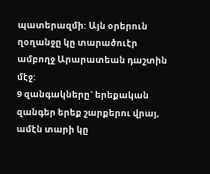պատերազմի: Այն օրերուն ղօղանջը կը տարածուէր ամբողջ Արարատեան դաշտին մէջ:
9 զանգակները` երեքական զանգեր երեք շարքերու վրայ, ամէն տարի կը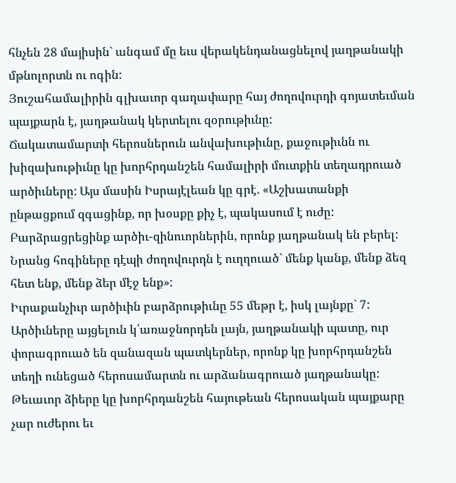հնչեն 28 մայիսին` անգամ մը եւս վերակենդանացնելով յաղթանակի մթնոլորտն ու ոգին:
Յուշահամալիրին գլխաւոր գաղափարը հայ ժողովուրդի գոյատեւման պայքարն է, յաղթանակ կերտելու զօրութիւնը:
Ճակատամարտի հերոսներուն անվախութիւնը, քաջութիւնն ու խիզախութիւնը կը խորհրդանշեն համալիրի մուտքին տեղադրուած արծիւները: Այս մասին Իսրայէլեան կը գրէ. «Աշխատանքի ընթացքում զգացինք, որ խօսքը քիչ է, պակասում է ուժը: Բարձրացրեցինք արծիւ-զինուորներին, որոնք յաղթանակ են բերել: Նրանց հոգիները դէպի ժողովուրդն է ուղղուած` մենք կանք, մենք ձեզ հետ ենք, մենք ձեր մէջ ենք»:
Իւրաքանչիւր արծիւին բարձրութիւնը 55 մեթր է, իսկ լայնքը` 7:
Արծիւները այցելուն կ՛առաջնորդեն լայն, յաղթանակի պատը, ուր փորագրուած են զանազան պատկերներ, որոնք կը խորհրդանշեն տեղի ունեցած հերոսամարտն ու արձանագրուած յաղթանակը:
Թեւաւոր ձիերը կը խորհրդանշեն հայութեան հերոսական պայքարը չար ուժերու եւ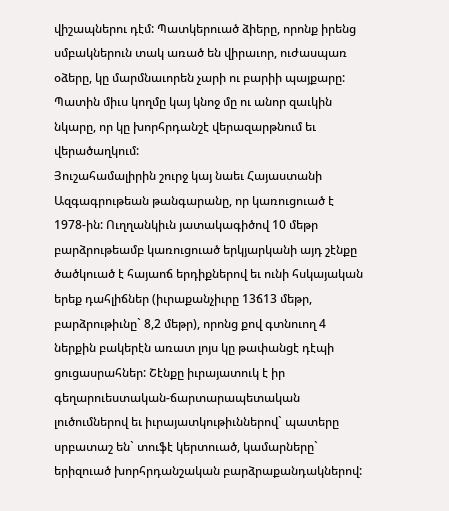վիշապներու դէմ: Պատկերուած ձիերը, որոնք իրենց սմբակներուն տակ առած են վիրաւոր, ուժասպառ օձերը, կը մարմնաւորեն չարի ու բարիի պայքարը: Պատին միւս կողմը կայ կնոջ մը ու անոր զաւկին նկարը, որ կը խորհրդանշէ վերազարթնում եւ վերածաղկում:
Յուշահամալիրին շուրջ կայ նաեւ Հայաստանի Ազգագրութեան թանգարանը, որ կառուցուած է 1978-ին: Ուղղանկիւն յատակագիծով 10 մեթր բարձրութեամբ կառուցուած երկյարկանի այդ շէնքը ծածկուած է հայաոճ երդիքներով եւ ունի հսկայական երեք դահլիճներ (իւրաքանչիւրը 13ճ13 մեթր, բարձրութիւնը` 8,2 մեթր), որոնց քով գտնուող 4 ներքին բակերէն առատ լոյս կը թափանցէ դէպի ցուցասրահներ: Շէնքը իւրայատուկ է իր գեղարուեստական-ճարտարապետական լուծումներով եւ իւրայատկութիւններով` պատերը սրբատաշ են` տուֆէ կերտուած, կամարները` երիզուած խորհրդանշական բարձրաքանդակներով: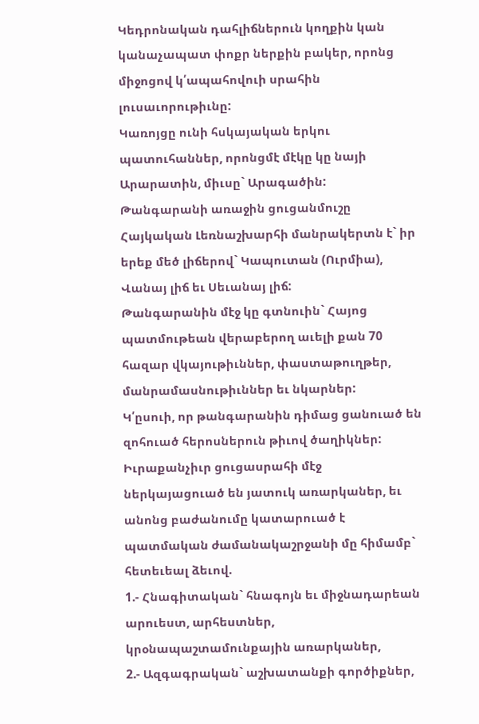Կեդրոնական դահլիճներուն կողքին կան կանաչապատ փոքր ներքին բակեր, որոնց միջոցով կ՛ապահովուի սրահին լուսաւորութիւնը:
Կառոյցը ունի հսկայական երկու պատուհաններ, որոնցմէ մէկը կը նայի Արարատին, միւսը` Արագածին:
Թանգարանի առաջին ցուցանմուշը Հայկական Լեռնաշխարհի մանրակերտն է` իր երեք մեծ լիճերով` Կապուտան (Ուրմիա), Վանայ լիճ եւ Սեւանայ լիճ:
Թանգարանին մէջ կը գտնուին` Հայոց պատմութեան վերաբերող աւելի քան 70 հազար վկայութիւններ, փաստաթուղթեր, մանրամասնութիւններ եւ նկարներ:
Կ՛ըսուի, որ թանգարանին դիմաց ցանուած են զոհուած հերոսներուն թիւով ծաղիկներ:
Իւրաքանչիւր ցուցասրահի մէջ ներկայացուած են յատուկ առարկաներ, եւ անոնց բաժանումը կատարուած է պատմական ժամանակաշրջանի մը հիմամբ` հետեւեալ ձեւով.
1.- Հնագիտական` հնագոյն եւ միջնադարեան արուեստ, արհեստներ, կրօնապաշտամունքային առարկաներ,
2.- Ազգագրական` աշխատանքի գործիքներ,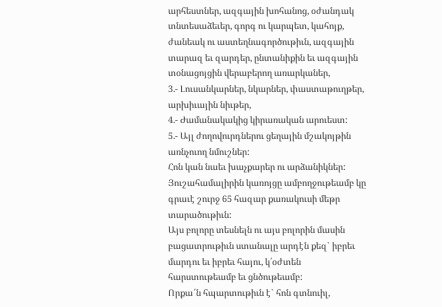արհեստներ, ազգային խոհանոց, օժանդակ տնտեսաձեւեր, գորգ ու կարպետ, կահոյք, ժանեակ ու աստեղնագործութիւն, ազգային տարազ եւ զարդեր, ընտանիքին եւ ազգային տօնացոյցին վերաբերող առարկաներ,
3.- Լուսանկարներ, նկարներ, փաստաթուղթեր, արխիւային նիւթեր,
4.- Ժամանակակից կիրառական արուեստ:
5.- Այլ ժողովուրդներու ցեղային մշակոյթին առնչուող նմուշներ:
Հոն կան նաեւ խաչքարեր ու արձանիկներ:
Յուշահամալիրին կառոյցը ամբողջութեամբ կը գրաւէ շուրջ 65 հազար քառակուսի մեթր տարածութիւն:
Այս բոլորը տեսնելն ու այս բոլորին մասին բացատրութիւն ստանալը արդէն քեզ` իբրեւ մարդու եւ իբրեւ հայու, կ՛օժտեն հարստութեամբ եւ ցնծութեամբ:
Որքա՜ն հպարտութիւն է` հոն գտնուիլ,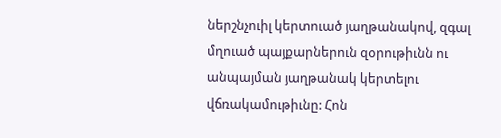ներշնչուիլ կերտուած յաղթանակով, զգալ մղուած պայքարներուն զօրութիւնն ու անպայման յաղթանակ կերտելու վճռակամութիւնը: Հոն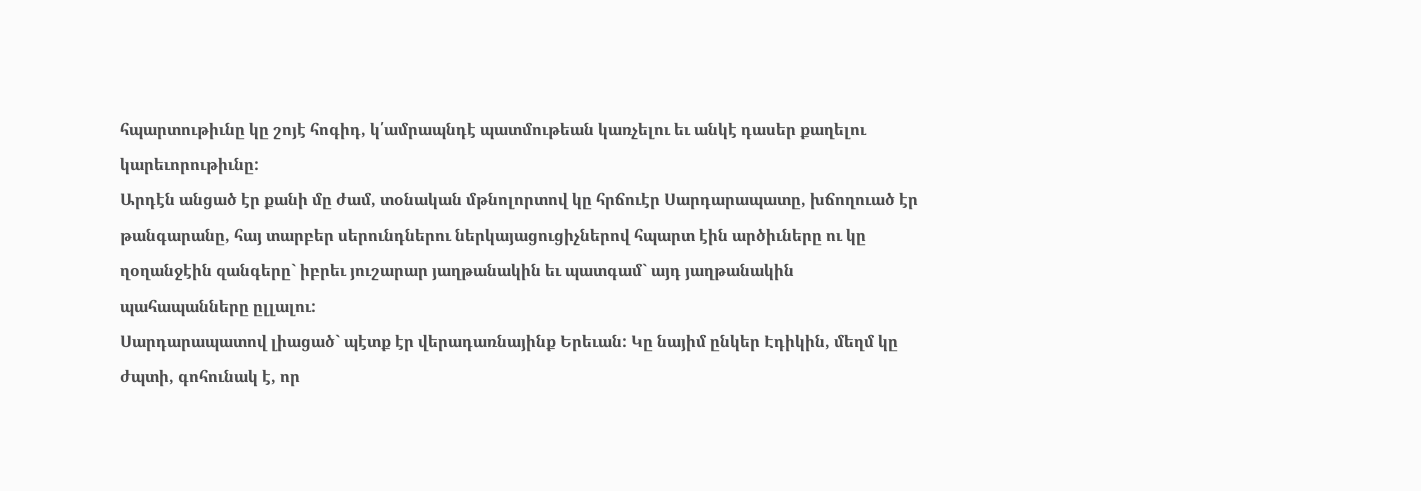հպարտութիւնը կը շոյէ հոգիդ, կ՛ամրապնդէ պատմութեան կառչելու եւ անկէ դասեր քաղելու կարեւորութիւնը:
Արդէն անցած էր քանի մը ժամ, տօնական մթնոլորտով կը հրճուէր Սարդարապատը, խճողուած էր թանգարանը, հայ տարբեր սերունդներու ներկայացուցիչներով հպարտ էին արծիւները ու կը ղօղանջէին զանգերը` իբրեւ յուշարար յաղթանակին եւ պատգամ` այդ յաղթանակին պահապանները ըլլալու:
Սարդարապատով լիացած` պէտք էր վերադառնայինք Երեւան: Կը նայիմ ընկեր Էդիկին, մեղմ կը ժպտի, գոհունակ է, որ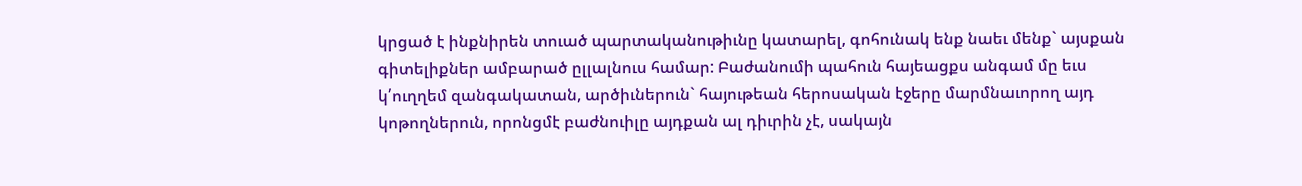կրցած է ինքնիրեն տուած պարտականութիւնը կատարել, գոհունակ ենք նաեւ մենք` այսքան գիտելիքներ ամբարած ըլլալնուս համար: Բաժանումի պահուն հայեացքս անգամ մը եւս կ՛ուղղեմ զանգակատան, արծիւներուն` հայութեան հերոսական էջերը մարմնաւորող այդ կոթողներուն, որոնցմէ բաժնուիլը այդքան ալ դիւրին չէ, սակայն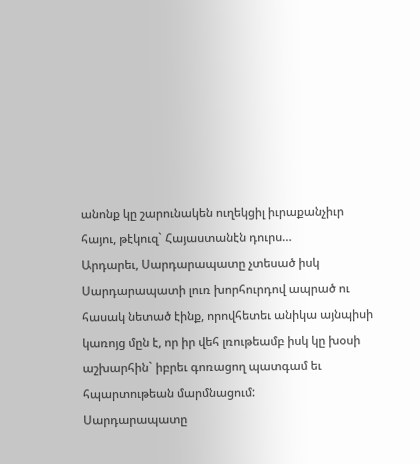անոնք կը շարունակեն ուղեկցիլ իւրաքանչիւր հայու, թէկուզ` Հայաստանէն դուրս…
Արդարեւ, Սարդարապատը չտեսած իսկ Սարդարապատի լուռ խորհուրդով ապրած ու հասակ նետած էինք, որովհետեւ անիկա այնպիսի կառոյց մըն է, որ իր վեհ լռութեամբ իսկ կը խօսի աշխարհին` իբրեւ գոռացող պատգամ եւ հպարտութեան մարմնացում:
Սարդարապատը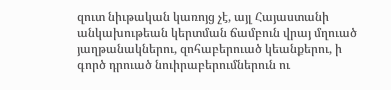զուտ նիւթական կառոյց չէ, այլ Հայաստանի անկախութեան կերտման ճամբուն վրայ մղուած յաղթանակներու, զոհաբերուած կեանքերու, ի գործ դրուած նուիրաբերումներուն ու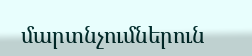մարտնչումներուն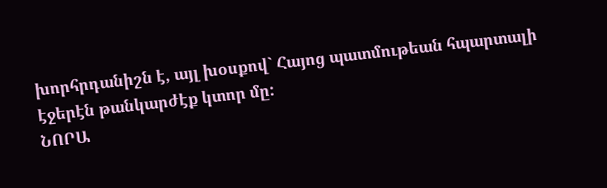խորհրդանիշն է, այլ խօսքով` Հայոց պատմութեան հպարտալի էջերէն թանկարժէք կտոր մը:
ՆՈՐԱ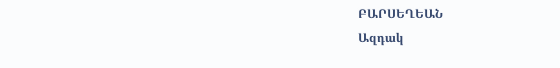ԲԱՐՍԵՂԵԱՆ
Ազդակ